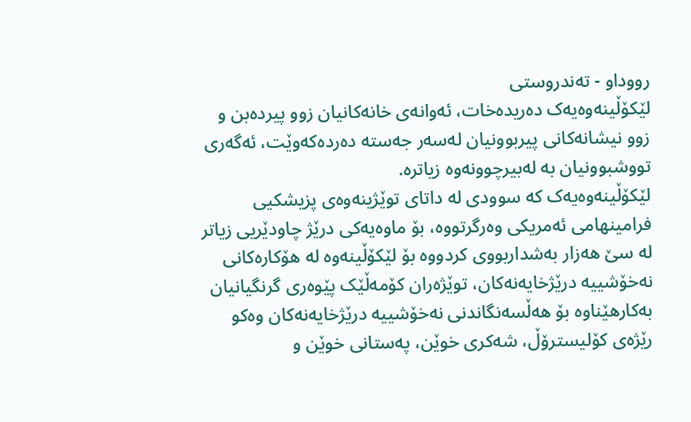رووداو - تەندروستی
لێکۆڵینەوەیەک دەریدەخات، ئەوانەی خانەکانیان زوو پیردەبن و زوو نیشانەکانی پیربوونیان لەسەر جەستە دەردەکەوێت، ئەگەری تووشبوونیان بە لەبیرچوونەوە زیاترە.
لێکۆڵینەوەیەک کە سوودی لە داتای توێژینەوەی پزیشکیی فرامینهامی ئەمریکی وەرگرتووە، بۆ ماوەیەکی درێژ چاودێریی زیاتر لە سێ هەزار بەشداربووی کردووە بۆ لێکۆڵینەوە لە هۆکارەکانی نەخۆشییە درێژخایەنەکان، توێژەران کۆمەڵێک پێوەری گرنگیانیان بەکارهێناوە بۆ هەڵسەنگاندنی نەخۆشییە درێژخایەنەکان وەکو رێژەی کۆلیسترۆڵ، شەکری خوێن، پەستانی خوێن و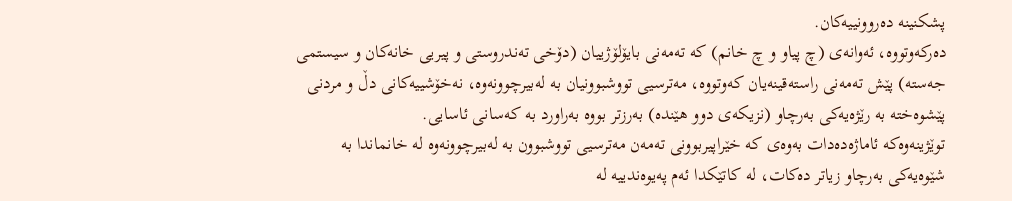پشکنینە دەروونییەکان.
دەرکەوتووە، ئەوانەی (چ پیاو و چ خانم) کە تەمەنی بایۆلۆژییان (دۆخی تەندروستی و پیریی خانەکان و سیستمی جەستە) پێش تەمەنی راستەقینەیان کەوتووە، مەترسیی تووشبوونیان بە لەبیرچوونەوە، نەخۆشییەکانی دڵ و مردنی پێشوەختە بە رێژەیەکی بەرچاو (نزیکەی دوو هێندە) بەرزتر بووە بەراورد بە کەسانی ئاسایی.
توێژینەوەکە ئاماژەدەدات بەوەی کە خێراپیربوونی تەمەن مەترسیی تووشبوون بە لەبیرچوونەوە لە خانماندا بە شێوەیەکی بەرچاو زیاتر دەکات، لە کاتێکدا ئەم پەیوەندییە لە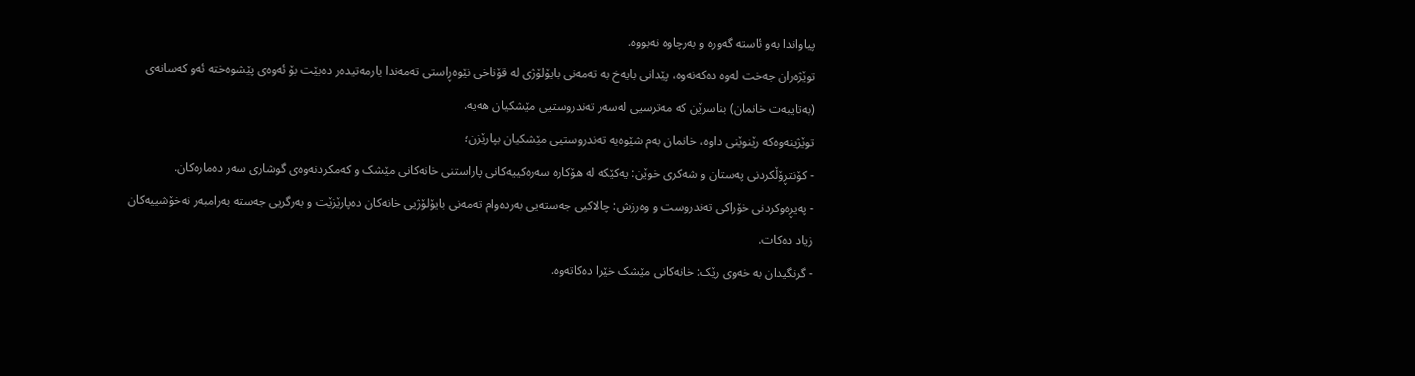پیاواندا بەو ئاستە گەورە و بەرچاوە نەبووە.
توێژەران جەخت لەوە دەکەنەوە، پێدانی بایەخ بە تەمەنی بایۆلۆژی لە قۆناخی نێوەڕاستی تەمەندا یارمەتیدەر دەبێت بۆ ئەوەی پێشوەختە ئەو کەسانەی (بەتایبەت خانمان) بناسرێن کە مەترسیی لەسەر تەندروستیی مێشکیان هەیە.
توێژینەوەکە رێنوێنی داوە، خانمان بەم شێوەیە تەندروستیی مێشکیان بپارێزن؛
- کۆنتڕۆڵکردنی پەستان و شەکری خوێن: یەکێکە لە هۆکارە سەرەکییەکانی پاراستنی خانەکانی مێشک و کەمکردنەوەی گوشاری سەر دەمارەکان.
- پەیڕەوکردنی خۆراکی تەندروست و وەرزش: چالاکیی جەستەیی بەردەوام تەمەنی بایۆلۆژیی خانەکان دەپارێزێت و بەرگریی جەستە بەرامبەر نەخۆشییەکان زیاد دەکات.
- گرنگیدان بە خەوی رێک: خانەکانی مێشک خێرا دەکاتەوە.